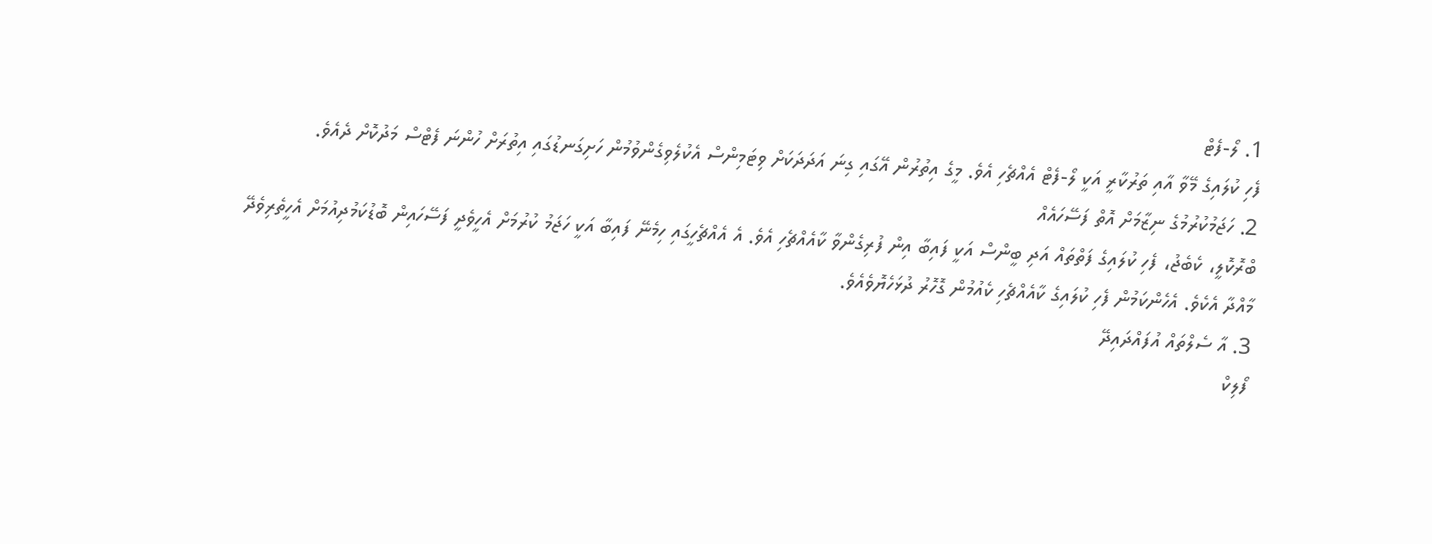1. ލޯ-ފެޓް
ފެހި ކުލައިގެ މޭވާ އާއި ތަރުކާރީ އަކީ ލޯ-ފެޓް އެއްޗެހި އެވެ. މީގެ އިތުރުން އޭގައި ގިނަ އަދަދަކަށް ވިޓަމިންސް އެކުލެވިގެންވުމުން ހަށިގަނޑުގައި އިތުރަށް ހުންނަ ފެޓްސް މަދުކޮށް ދެއެވެ.
2. ހަޖަމުކުރުމުގެ ނިޒާމަށް އޮތް ފަސޭހައެއް
ބްރޮކޮލީ، ކެބެޖު، ފެހި ކުލައިގެ ފަތްތައް އަދި ބީންސް އަކީ ފައިބާ އިން ފުރިގެންވާ ކާއެއްޗެހި އެވެ. އެ އެއްޗެހީގައި ހިމެނޭ ފައިބާ އަކީ ހަޖަމު ކުރުމަށް އެހީވެދީ ފަސޭހައިން ބޮޑުކަމުދިއުމަށް އެހީތެރިވެދޭ މާއްދާ އެކެވެ. އެހެންކަމުން ފެހި ކުލައިގެ ކާއެއްޗެހި ކެއުމުން ގޮހޮރު ދުޅަހެޔޮވެއެވެ.
3. އާ ސެލްތައް އުފައްދައިދޭ
ފޯލިކް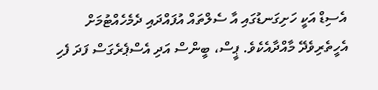އެސިޑް އަކީ ހަށިގަނޑުގައި އާ ސެލްތައް އުފައްދައި ދެމެހެއްޓުމަށް އެހީތެރިވެދޭ މާއްދާއެކެވެ. ޕީސް، ބީންސް އަދި އެސްޕެރެގަސް ފަދަ ފެހި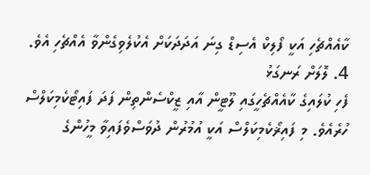ކާއެއްޗެހި އަކީ ފޯލިކް އެސިޑް ގިނަ އަދަދަކަށް އެކުލެވިގެންވާ އެއްޗެހި އެވެ.
4. ލޮލަށް ރަނގަޅު
ފެހި ކުލައިގެ ކާއެއްޗެހީގައި ލޫޓީން އާއި ޒީކްސެންތިން ފަދަ ފައިޓޯކެމިކަލްސް ހުރެއެވެ. މި ފައިޜޯކެމިކަލްސް އަކީ އުމުރުން ދުވަސްވެފައިވާ މީހުންގެ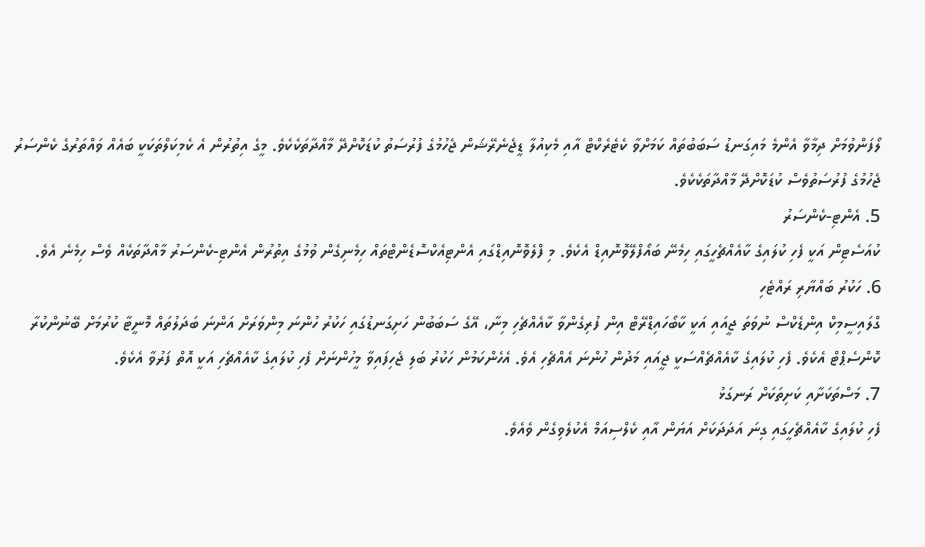ލޯފަންވުމަށް ދިމާވާ އެންމެ މައިގަނޑު ސަބަބުތައް ކަމަށްވާ ކެޓެރެކްޓް އާއި މެކިއުލާ ޑީޖެނެރޭޝަން ޖެހުމުގެ ފުރުސަތު ކުޑަކޮށްދޭ މާއްދާތަކެކެވެ. މީގެ އިތުރުން އެ ކެމިކަލްތަކަކީ ބައެއް ވައްތަރުގެ ކެންސަރު ޖެހުމުގެ ފުރުސަތުވެސް ކުޑަކޮށްދޭ މާއްދާތަކެކެވެ.
5. އެންޓި-ކެންސަރު
ކުއަސެޓިން އަކީ ފެހި ކުލައިގެ ކާއެއްޗެހީގައި ހިމެނޭ ބައޯފްލޭވޮނޮއިޑް އެކެވެ. މި ފްލެވޮނޮއިޑްގައި އެންޓިއެކްސޮޑެންޓްތައް ހިމެނިގެން ވުމުގެ އިތުރުން އެންޓި-ކެންސަރު މާއްދާތަކެއް ވެސް ހިމެނެ އެވެ.
6. ހަކުރު ބައްޔާރި ރައްޓެހި
ގްލައިސީމިކް އިންޑެކްސް ނުވަތަ ޖީއައި އަކީ ކާބޯހައިޑްރޭޓް އިން ފުރިގެންވާ ކާއެއްޗެހި މިނާ، އޭގެ ސަބަބުން ހަށިގަނޑުގައި ހަކުރު ހުންނަ މިންވަރަށް އަންނަ ބަދަލުތައް މޮނީޓާ ކުރުމަށް ބޭނުންކުރާ ކޮންސެޕްޓް އެކެވެ. ފެހި ކުލައިގެ ކާއެއްޗެއްސަކީ ޖީއައި މަދުން ހުންނަ އެއްޗެހި އެވެ. އެހެންކަމުން ހަކުރު ބަލި ޖެހިފައިވާ މީހުންނަށް ފެހި ކުލައިގެ ކާއެއްޗެހި އަކީ އޮތް ފަރުވާ އެކެވެ.
7. މަސްތަކަށާއި ކަށިތަކަށް ރަނގަޅު
ފެހި ކުލައިގެ ކާއެއްޗެހީގައި ގިނަ އަދަދަކަށް އަޔަން އާއި ކެލްސިއަމް އެކުލެވިގެން ވެއެވެ.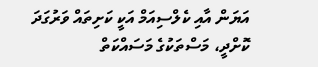އަޔަން އާއި ކެލްސިއަމް އަކީ ކަށިތައް ވަރުގަދަ ކޮށްދީ، މަސްތަކުގެ މަސައްކަތް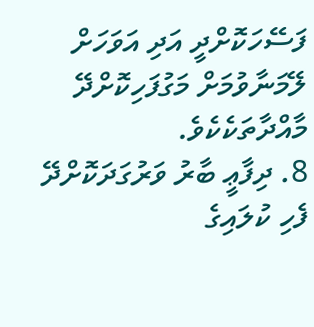ފަސޭހަކޮށްދީ އަދި އަވަހަށް ލޭމަނާވުމަށް މަގުފަހިކޮށްދޭ މާއްދާތަކެކެވެ.
8. ދިފާޢީ ބާރު ވަރުގަދަކޮށްދޭ
ފެހި ކުލައިގެ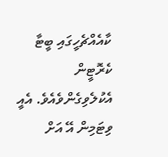ކާއެއްޗެހީގައި ބީޓާ ކެރޮޓީން އެކުލެވިގެންވެއެވެ. އެއީ ވިޓަމިން އޭ އަށް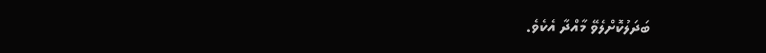ބަދަލުކޮށްލެވޭ މާއްދާ އެކެވެ.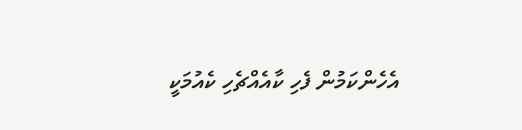އެހެންކަމުން ފެހި ކާއެއްޗެހި ކެއުމަކީ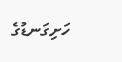ހަށިގަނޑުގެ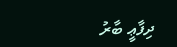ދިފާޢީ ބާރު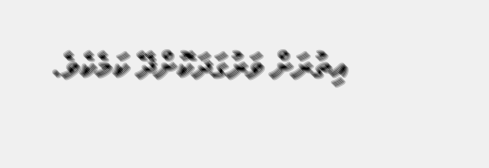އިތުރަށް ވަރުގަދަކޮށްދޭ ކަމެކެވެ.